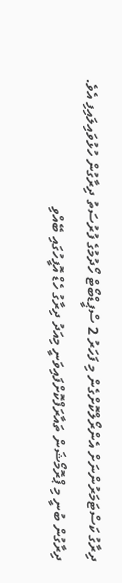ދިރާގު ކަސްޓަމަރުންނަށް އެންރޯލްކޮށްގެން މި ފަހަރު 2 ސްޕީޑްބޯޓް ހޯދުމުގެ ފުރުސަތު ދިރާގުން ހުޅުވައިލައިފި އެވެ.
ދިރާގުން ބުނީ މި ޕްރޮމޯޝަން ތައާރަފްކޮށްފައިވަނީ މިއަދު ދިރާގު ހެޑް އޮފީހުގައި ބޭއްވި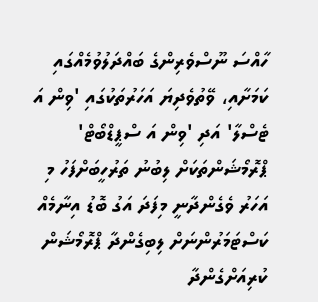ހާއްސަ ނޫސްވެރިންގެ ބައްދަލުވުމެއްގައި ކަމަށާއި، ވޭތުވެދިޔަ އަހަރުތަކުގައި 'ވިން އަ ޓެސްލާ' އަދި 'ވިން އަ ސްޕީޑްބޯޓް' ޕްރޮމޯޝަންތަކަށް ލިބުނު ތަރުހީބަށްފަހު މި އަހަރު ވެގެންދާނީ މިފަދަ އަގު ބޮޑު އިނާމެއް ކަސްޓަމަރުންނަށް ލިބިގެންދާ ޕްރޮމޯޝަން ކުރިއަށްގެންދާ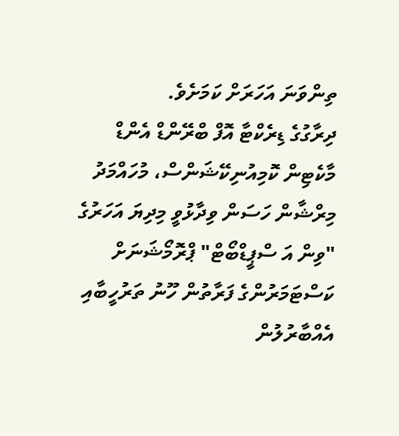ތިންވަނަ އަހަރަށް ކަމަށެވެ.
ދިރާގުގެ ޑިރެކްޓާ އޮފް ބްރޭންޑް އެންޑް މާކެޓިން ކޮމިއުނިކޭޝަންސް، މުހައްމަދު މިރްޝާން ހަސަން ވިދާޅުވީ މިދިޔަ އަހަރުގެ "ވިން އަ ސްޕީޑްބޯޓް" ޕްރޮމޯޝަނަށް ކަސްޓަމަރުންގެ ފަރާތުން ހޫނު ތަރުހީބާއި އެއްބާރުލުން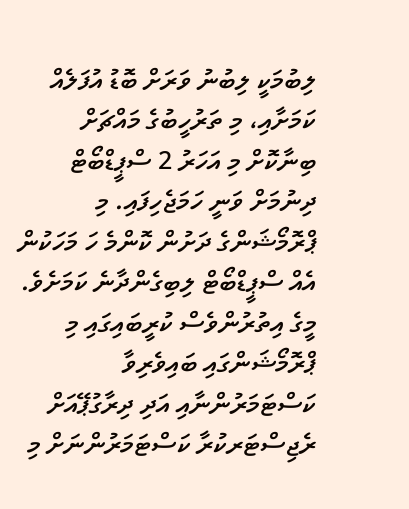ލިބުމަކީ ލިބުނު ވަރަށް ބޮޑު އުފަލެއް ކަމަށާއި، މި ތަރުހީބުގެ މައްޗަށް ބިނާކޮށް މި އަހަރު 2 ސްޕީޑްބޯޓް ދިނުމަށް ވަނީ ހަމަޖެހިފައި. މި ޕްރޮމޯޝަންގެ ދަށުން ކޮންމެ ހަ މަހަކުން އެއް ސްޕީޑްބޯޓް ލިބިގެންދާނެ ކަމަށެވެ.
މީގެ އިތުރުންވެސް ކުރީބައިގައި މި ޕްރޮމޯޝަންގައި ބައިވެރިވާ ކަސްޓަމަރުންނާއި އަދި ދިރާގުޕޭއަށް ރެޖިސްޓަރކުރާ ކަސްޓަމަރުންނަށް މި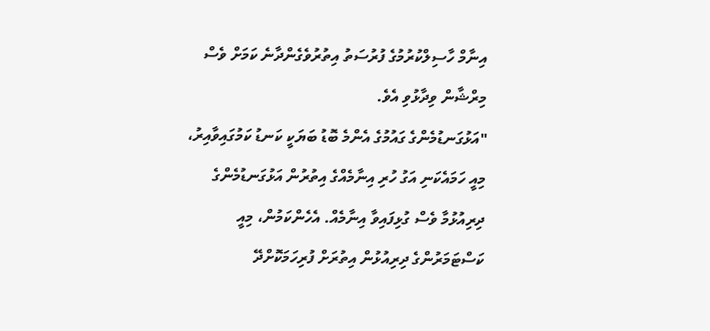އިނާމް ހާސިލްކުރުމުގެ ފުރުސަތު އިތުރުވެގެންދާނެ ކަމަށް ވެސް މިރްޝާން ވިދާޅުވި އެވެ.
"އަޅުގަނޑުމެންގެ ގައުމުގެ އެންމެ ބޮޑު ބަޔަކީ ކަނޑު ކަމުގައިވާއިރު، މިއީ ހަމައެކަނި އަގު ހުރި އިނާމެއްގެ އިތުރުން އަޅުގަނޑުމެންގެ ދިރިއުޅުމާ ވެސް ގުޅިފައިވާ އިނާމެއް. އެހެންކަމުން، މިއީ ކަސްޓަމަރުންގެ ދިރިއުޅުން އިތުރަށް ފުރިހަމަކޮށްދޭ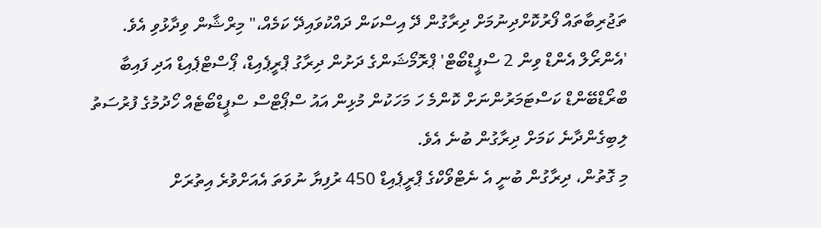ތަޖުރިބާތައް ފޯރުކޮށްދިނުމަށް ދިރާގުން ދޭ އިސްކަން ދައްކުވައިދޭ ކަމެއް،" މިރްޝާން ވިދާޅުވި އެވެ.
'އެންރޯލް އެންޑް ވިން 2 ސްޕީޑްބޯޓް' ޕްރޮމޯޝަންގެ ދަށުން ދިރާގު ޕްރީޕެއިޑް، ޕޯސްޓްޕެއިޑް އަދި ފައިބާ ބްރޯޑްބޭންޑް ކަސްޓަމަރުންނަށް ކޮންމެ ހަ މަހަކުން މުޅިން އައު ސްޕޯޓްސް ސްޕީޑްބޯޓެއް ހޯދުމުގެ ފުރުސަތު ލިބިގެންދާނެ ކަމަށް ދިރާގުން ބުނެ އެވެ.
މި ގޮތުން، ދިރާގުން ބުނީ އެ ނެޓްވޯކްގެ ޕްރީޕެއިޑް 450 ރުފިޔާ ނުވަތަ އެއަށްވުރެ އިތުރަށް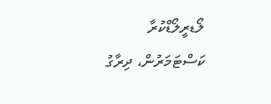ލޯޑރީލޯޑްކުރާ ކަސްޓަމަރުން، ދިރާގު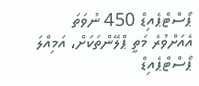ޕޯސްޓްޕެއިޑް 450 ނުވަތަ އެއަށްވުރެ މަތީ ޕްލޭންތަކަށް، އަމިއްލަ ޕޯސްޓްޕެއިޑް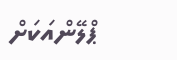ޕްލޭންއަކަށް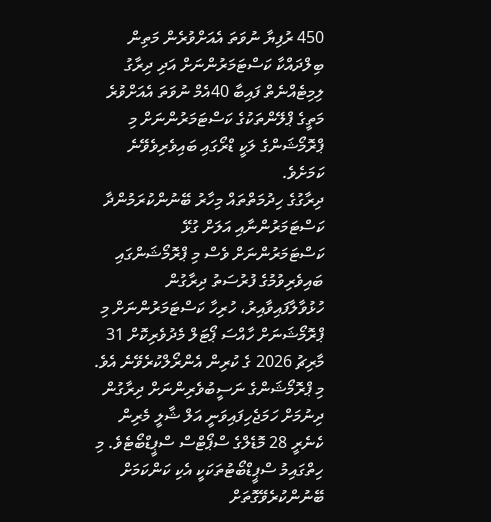450 ރުފިޔާ ނުވަތަ އެއަށްވުރެން މަތިން ބިލްދައްކާ ކަސްޓަމަރުންނަށް އަދި ދިރާގު ލިމިޓެއްނެތް ފައިބާ 40އެމް ނުވަތަ އެއަށްވުރެ މަތީގެ ޕްލޭންތަކުގެ ކަސްޓަމަރުންނަށް މި ޕްރޮމޯޝަންގެ ލަކީ ޑްރޯގައި ބައިވެރިވެވޭނެ ކަމަށެވެ.
ދިރާގުގެ ހިދުމަތްތައް މިހާރު ބޭނުންކުރަމުންދާ ކަސްޓަމަރުންނާއި އަލަށް ގުޅޭ ކަސްޓަމަރުންނަށް ވެސް މި ޕްރޮމޯޝަންގައި ބައިވެރިވުމުގެ ފުރުސަތު ދިރާގުން ހުޅުވާލާފައިވާއިރު، ހުރިހާ ކަސްޓަމަރުންނަށް މި ޕްރޮމޯޝަނަށް ހާއްސަ ޕޯޓަލް މެދުވެރިކޮށް 31 މާރިޗު 2026 ގެ ކުރިން އެންރޯލްކުރެވޭނެ އެވެ.
މި ޕްރޮމޯޝަންގެ ނަސީބުވެރިންނަށް ދިރާގުން ދިނުމަށް ހަމަޖެހިފައިވަނީ އަލް ޝާލީ މެރިން ކެނެރީ 28 މޮޑެލްގެ ސްޕޯޓްސް ސްޕީޑްބޯޓެވެ. މި ހިތްގައިމު ސްޕީޑްބޯޓުތަކަކީ އެކި ކަންކަމަށް ބޭނުންކުރެވޭގޮތަށް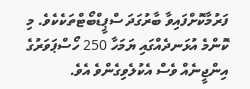ފަރުމާކޮށްފައިވާ ބާރުގަދަ ސްޕީޑްބޯޓްތަކެކެވެ. މި ކޮންމެ އުޅަނދެއްގައި ޔަމަހާ 250 ހޯސްޕަވަރުގެ އިންޖީނެއް ވެސް އެކުލެވިގެންވެ އެވެ.